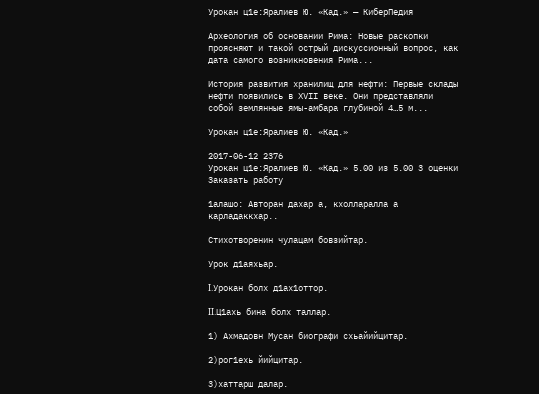Урокан ц1е:Яралиев Ю. «Кад.» — КиберПедия

Археология об основании Рима: Новые раскопки проясняют и такой острый дискуссионный вопрос, как дата самого возникновения Рима...

История развития хранилищ для нефти: Первые склады нефти появились в XVII веке. Они представляли собой землянные ямы-амбара глубиной 4…5 м...

Урокан ц1е:Яралиев Ю. «Кад.»

2017-06-12 2376
Урокан ц1е:Яралиев Ю. «Кад.» 5.00 из 5.00 3 оценки
Заказать работу

1алашо: Авторан дахар а, кхолларалла а карладаккхар..

Стихотворенин чулацам бовзийтар.

Урок д1аяхьар.

Ι.Урокан болх д1ах1оттор.

ΙΙ.Ц1ахь бина болх таллар.

1) Ахмадовн Мусан биографи схьайийцитар.

2)рог1ехь йийцитар.

3)хаттарш далар.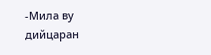-Мила ву дийцаран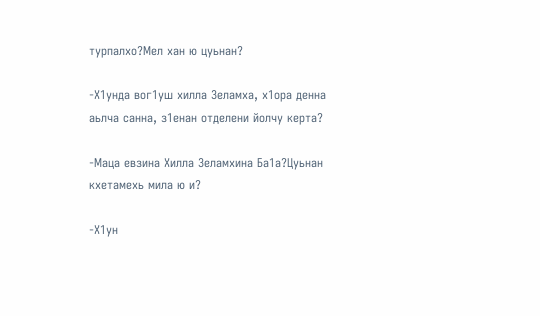турпалхо?Мел хан ю цуьнан?

-Х1унда вог1уш хилла Зеламха, х1ора денна аьлча санна, з1енан отделени йолчу керта?

-Маца евзина Хилла Зеламхина Ба1а?Цуьнан кхетамехь мила ю и?

-Х1ун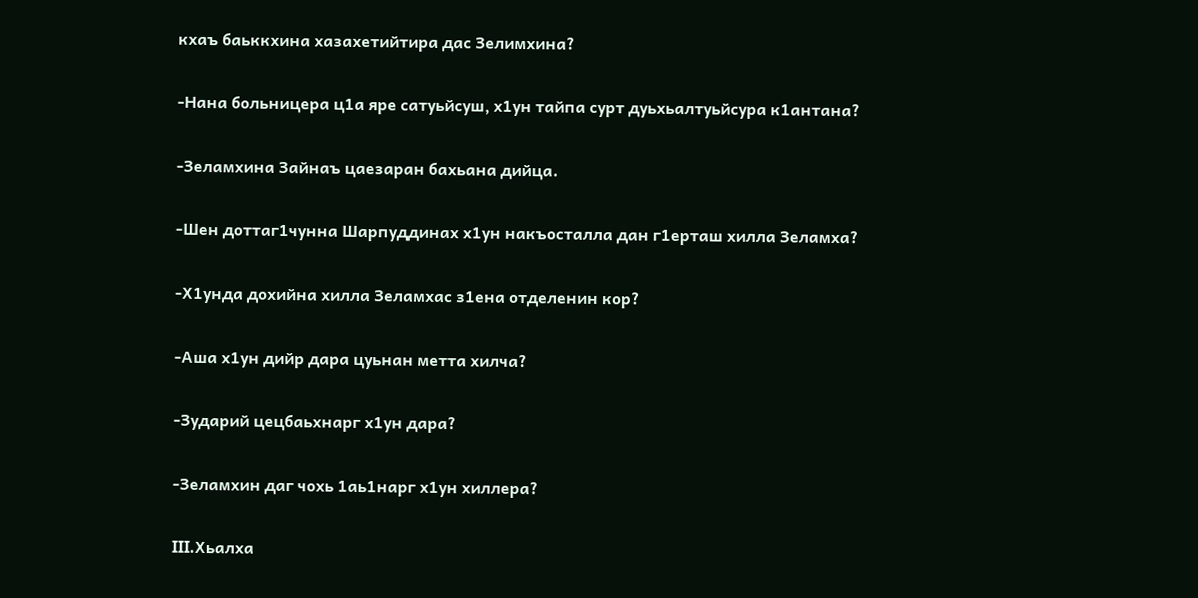кхаъ баьккхина хазахетийтира дас Зелимхина?

-Нана больницера ц1а яре сатуьйсуш, х1ун тайпа сурт дуьхьалтуьйсура к1антана?

-Зеламхина Зайнаъ цаезаран бахьана дийца.

-Шен доттаг1чунна Шарпуддинах х1ун накъосталла дан г1ерташ хилла Зеламха?

-Х1унда дохийна хилла Зеламхас з1ена отделенин кор?

-Аша х1ун дийр дара цуьнан метта хилча?

-Зударий цецбаьхнарг х1ун дара?

-Зеламхин даг чохь 1аь1нарг х1ун хиллера?

ΙΙΙ.Хьалха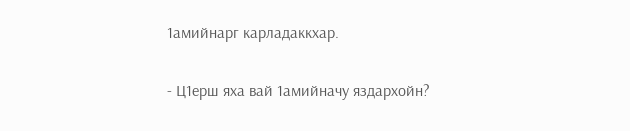1амийнарг карладаккхар.

- Ц1ерш яха вай 1амийначу яздархойн?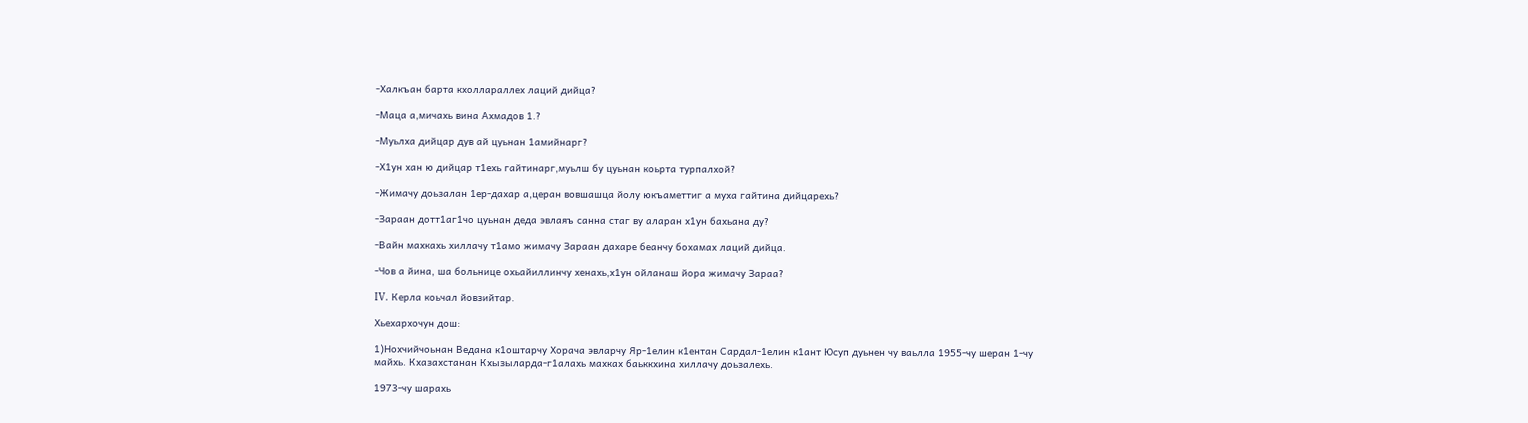-Халкъан барта кхоллараллех лаций дийца?

-Маца а,мичахь вина Ахмадов 1.?

-Муьлха дийцар дув ай цуьнан 1амийнарг?

-Х1ун хан ю дийцар т1ехь гайтинарг,муьлш бу цуьнан коьрта турпалхой?

-Жимачу доьзалан 1ер-дахар а,церан вовшашца йолу юкъаметтиг а муха гайтина дийцарехь?

-Зараан дотт1аг1чо цуьнан деда эвлаяъ санна стаг ву аларан х1ун бахьана ду?

-Вайн махкахь хиллачу т1амо жимачу Зараан дахаре беанчу бохамах лаций дийца.

-Чов а йина, ша больнице охьайиллинчу хенахь,х1ун ойланаш йора жимачу Зараа?

ΙV. Керла коьчал йовзийтар.

Хьехархочун дош:

1)Нохчийчоьнан Ведана к1оштарчу Хорача эвларчу Яр-1елин к1ентан Сардал-1елин к1ант Юсуп дуьнен чу ваьлла 1955-чу шеран 1-чу майхь. Кхазахстанан Кхызыларда-г1алахь махках баьккхина хиллачу доьзалехь.

1973-чу шарахь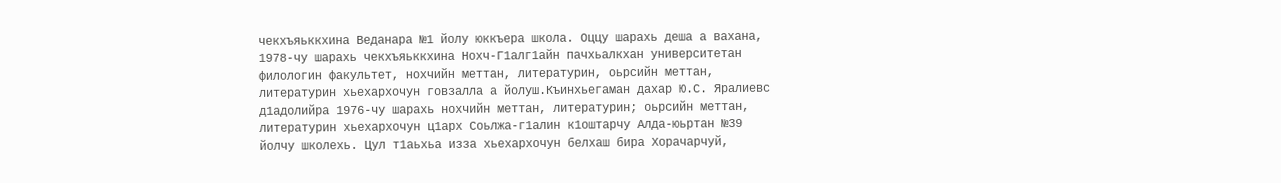чекхъяьккхина Веданара №1 йолу юккъера школа. Оццу шарахь деша а вахана, 1978-чу шарахь чекхъяьккхина Нохч-Г1алг1айн пачхьалкхан университетан филологин факультет, нохчийн меттан, литературин, оьрсийн меттан, литературин хьехархочун говзалла а йолуш.Къинхьегаман дахар Ю.С. Яралиевс д1адолийра 1976-чу шарахь нохчийн меттан, литературин; оьрсийн меттан, литературин хьехархочун ц1арх Соьлжа-г1алин к1оштарчу Алда-юьртан №39 йолчу школехь. Цул т1аьхьа изза хьехархочун белхаш бира Хорачарчуй,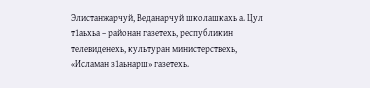Элистанжарчуй, Веданарчуй школашкахь а. Цул т1аьхьа – районан газетехь, республикин телевиденехь, культуран министерствехь, «Исламан з1аьнарш» газетехь.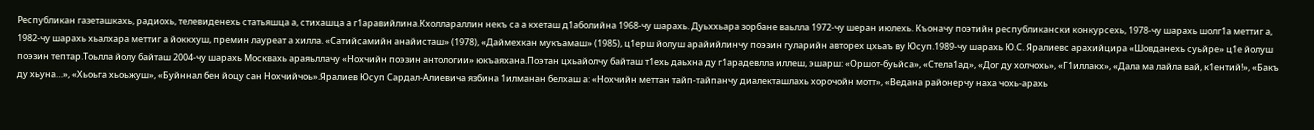Республикан газеташкахь, радиохь, телевиденехь статьяшца а, стихашца а г1аравийлина.Кхоллараллин некъ са а кхеташ д1аболийна 1968-чу шарахь. Дуьххьара зорбане ваьлла 1972-чу шеран июлехь. Къоначу поэтийн республикански конкурсехь, 1978-чу шарахь шолг1а меттиг а, 1982-чу шарахь хьалхара меттиг а йоккхуш, премин лауреат а хилла. «Сатийсамийн анайисташ» (1978), «Даймехкан мукъамаш» (1985), ц1ерш йолуш арайийлинчу поэзин гуларийн авторех цхьаъ ву Юсуп.1989-чу шарахь Ю.С. Яралиевс арахийцира «Шовданехь суьйре» ц1е йолуш поэзин тептар.Тоьлла йолу байташ 2004-чу шарахь Москвахь араяьллачу «Нохчийн поэзин антологии» юкъаяхана.Поэтан цхьайолчу байташ т1ехь даьхна ду г1арадевлла иллеш, эшарш: «Оршот-буьйса», «Стела1ад», «Дог ду холчохь», «Г1иллакх», «Дала ма лайла вай, к1ентий!», «Бакъ ду хьуна…», «Хьоьга хьоьжуш», «Буйннал бен йоцу сан Нохчийчоь».Яралиев Юсуп Сардал-Алиевича язбина 1илманан белхаш а: «Нохчийн меттан тайп-тайпанчу диалекташлахь хорочойн мотт», «Ведана районерчу наха чохь-арахь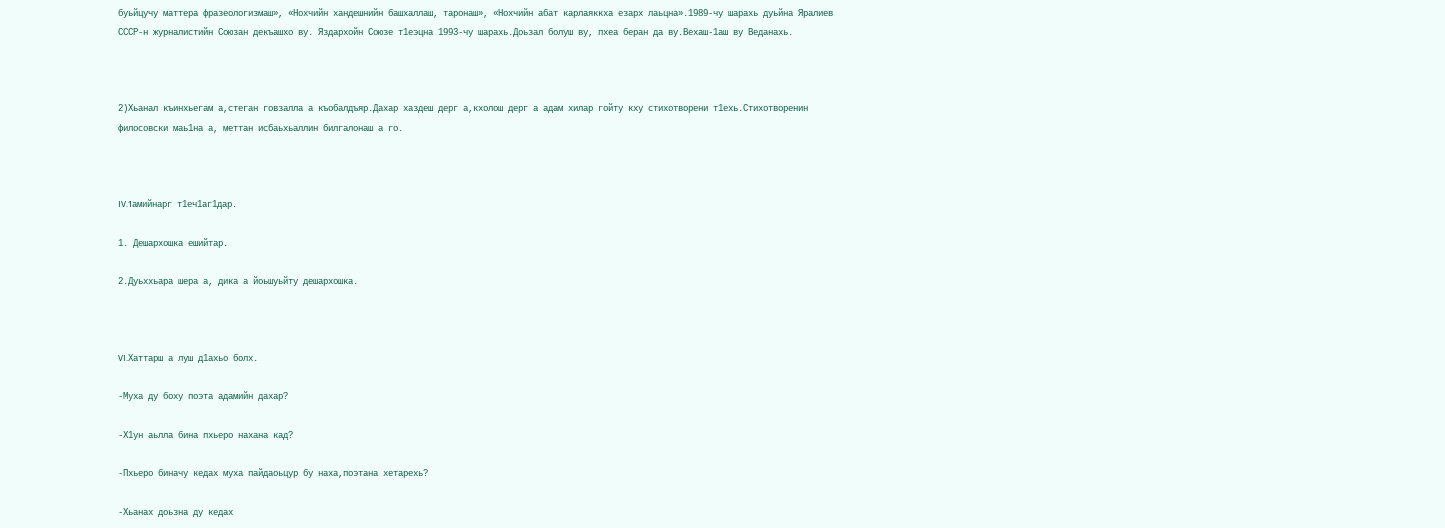буьйцучу маттера фразеологизмаш», «Нохчийн хандешнийн башхаллаш, таронаш», «Нохчийн абат карлаяккха езарх лаьцна».1989-чу шарахь дуьйна Яралиев СССР-н журналистийн Союзан декъашхо ву. Яздархойн Союзе т1еэцна 1993-чу шарахь.Доьзал болуш ву, пхеа беран да ву.Вехаш-1аш ву Веданахь.



2)Хьанал къинхьегам а,стеган говзалла а къобалдъяр.Дахар хаздеш дерг а,кхолош дерг а адам хилар гойту кху стихотворени т1ехь.Стихотворенин филосовски маь1на а, меттан исбаьхьаллин билгалонаш а го.



ΙV.1амийнарг т1еч1аг1дар.

1. Дешархошка ешийтар.

2.Дуьххьара шера а, дика а йоьшуьйту дешархошка.



VΙ.Хаттарш а луш д1ахьо болх.

-Муха ду боху поэта адамийн дахар?

-Х1ун аьлла бина пхьеро нахана кад?

-Пхьеро биначу кедах муха пайдаоьцур бу наха,поэтана хетарехь?

-Хьанах доьзна ду кедах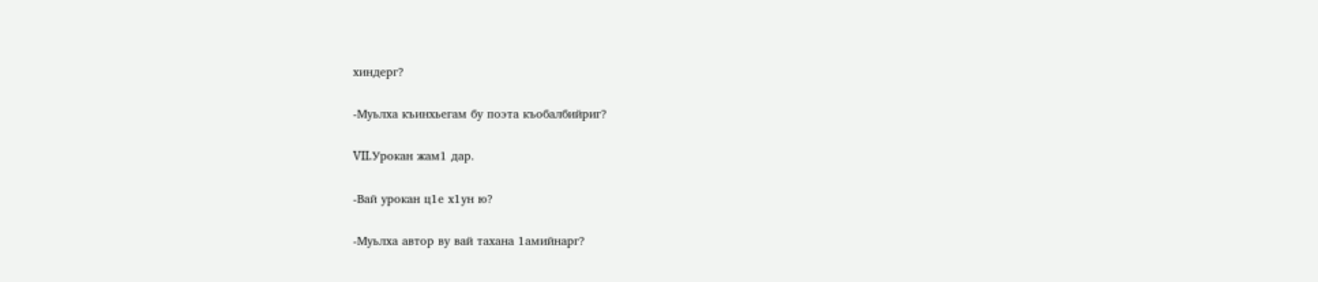хиндерг?

-Муьлха къинхьегам бу поэта къобалбийриг?

VΙΙ.Урокан жам1 дар.

-Вай урокан ц1е х1ун ю?

-Муьлха автор ву вай тахана 1амийнарг?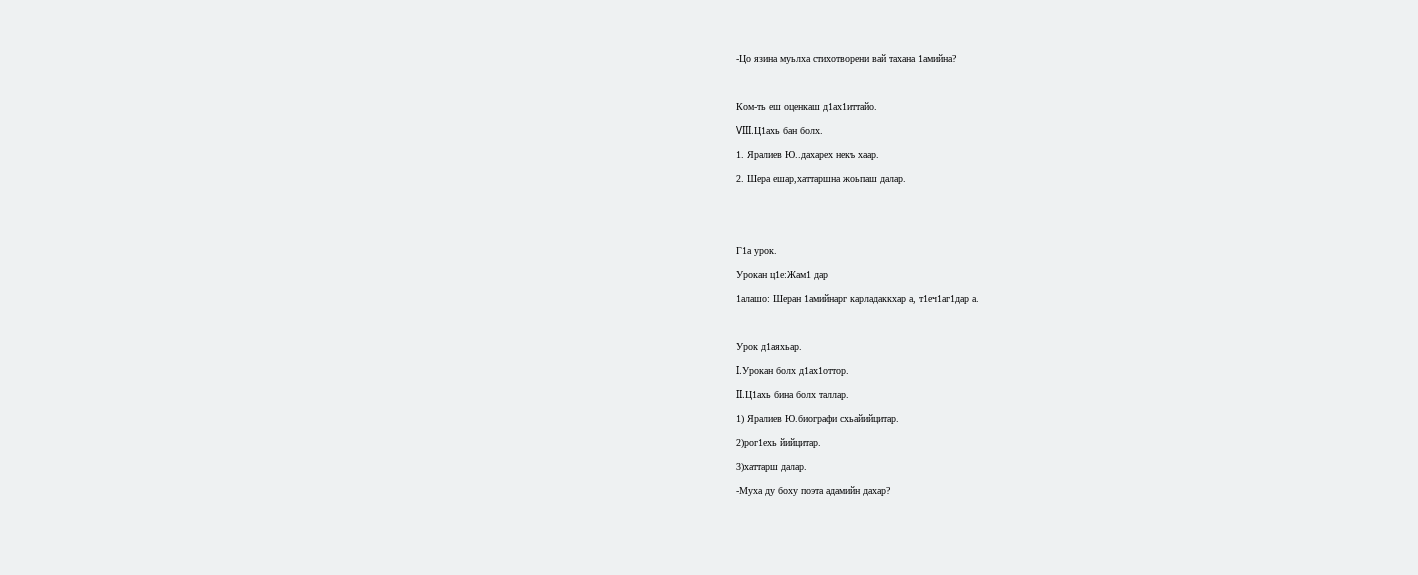-Цо язина муьлха стихотворени вай тахана 1амийна?



Ком-ть еш оценкаш д1ах1иттайо.

VΙΙΙ.Ц1ахь бан болх.

1. Яралиев Ю..дахарех некъ хаар.

2. Шера ешар,хаттаршна жоьпаш далар.





Г1а урок.

Урокан ц1е:Жам1 дар

1алашо: Шеран 1амийнарг карладаккхар а, т1еч1аг1дар а.



Урок д1аяхьар.

Ι.Урокан болх д1ах1оттор.

ΙΙ.Ц1ахь бина болх таллар.

1) Яралиев Ю.биографи схьайийцитар.

2)рог1ехь йийцитар.

3)хаттарш далар.

-Муха ду боху поэта адамийн дахар?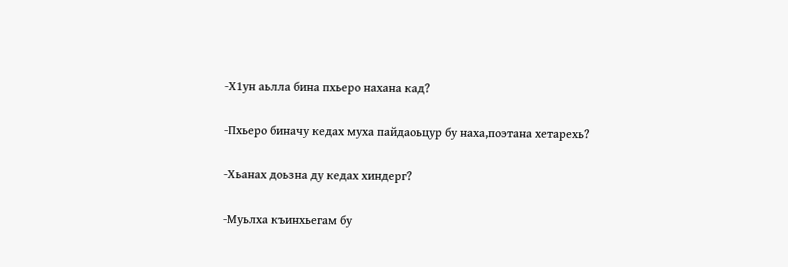-Х1ун аьлла бина пхьеро нахана кад?

-Пхьеро биначу кедах муха пайдаоьцур бу наха,поэтана хетарехь?

-Хьанах доьзна ду кедах хиндерг?

-Муьлха къинхьегам бу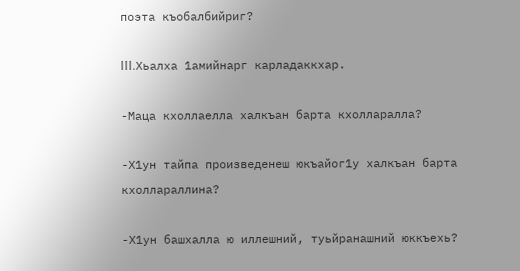поэта къобалбийриг?

ΙΙΙ.Хьалха 1амийнарг карладаккхар.

-Маца кхоллаелла халкъан барта кхолларалла?

-Х1ун тайпа произведенеш юкъайог1у халкъан барта кхоллараллина?

-Х1ун башхалла ю иллешний, туьйранашний юккъехь?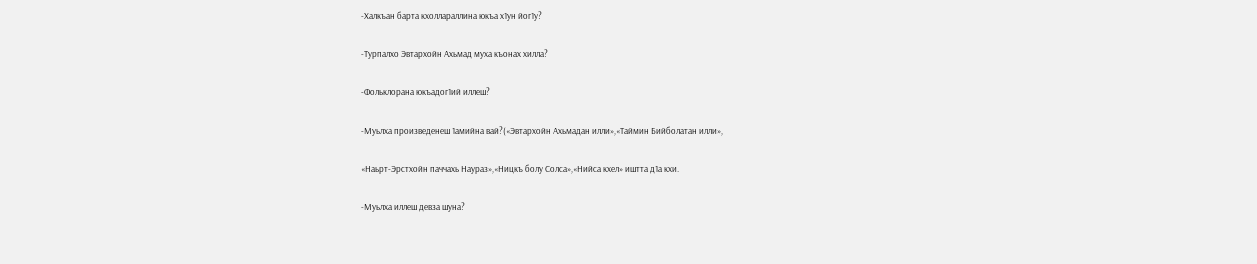-Халкъан барта кхоллараллина юкъа х1ун йог1у?

-Турпалхо Эвтархойн Ахьмад муха къонах хилла?

-Фольклорана юкъадог1ий иллеш?

-Муьлха произведенеш 1амийна вай?(«Эвтархойн Ахьмадан илли»,«Таймин Бийболатан илли»,

«Наьрт-Эрстхойн паччахь Наураз»,«Ницкъ болу Солса»,«Нийса кхел» иштта д1а кхи.

-Муьлха иллеш девза шуна?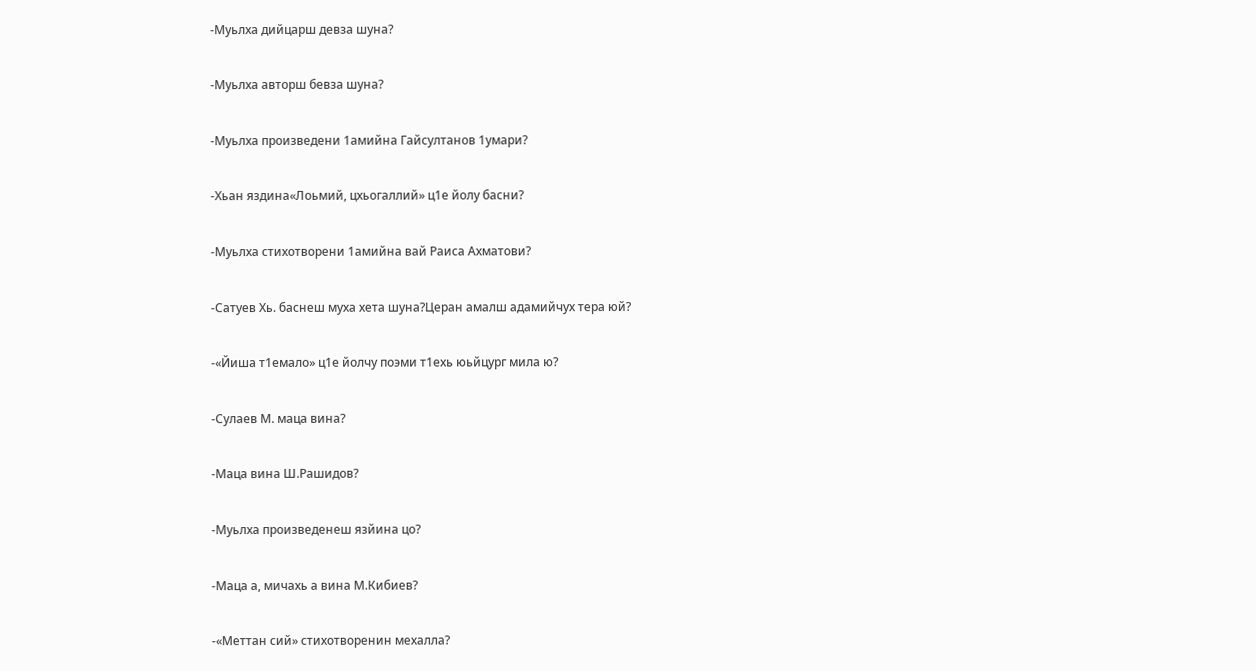-Муьлха дийцарш девза шуна?

-Муьлха авторш бевза шуна?

-Муьлха произведени 1амийна Гайсултанов 1умари?

-Хьан яздина«Лоьмий, цхьогаллий» ц1е йолу басни?

-Муьлха стихотворени 1амийна вай Раиса Ахматови?

-Сатуев Хь. баснеш муха хета шуна?Церан амалш адамийчух тера юй?

-«Йиша т1емало» ц1е йолчу поэми т1ехь юьйцург мила ю?

-Сулаев М. маца вина?

-Маца вина Ш.Рашидов?

-Муьлха произведенеш язйина цо?

-Маца а, мичахь а вина М.Кибиев?

-«Меттан сий» стихотворенин мехалла?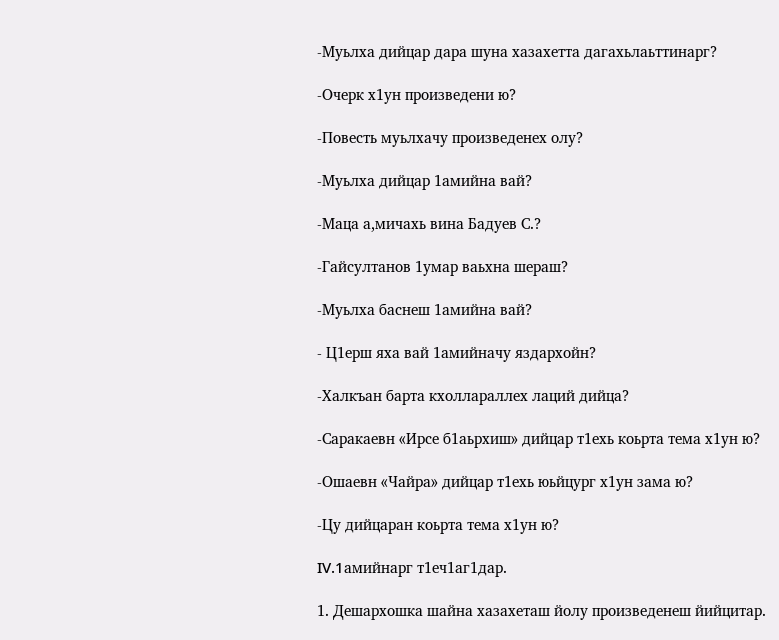-Муьлха дийцар дара шуна хазахетта дагахьлаьттинарг?

-Очерк х1ун произведени ю?

-Повесть муьлхачу произведенех олу?

-Муьлха дийцар 1амийна вай?

-Маца а,мичахь вина Бадуев С.?

-Гайсултанов 1умар ваьхна шераш?

-Муьлха баснеш 1амийна вай?

- Ц1ерш яха вай 1амийначу яздархойн?

-Халкъан барта кхоллараллех лаций дийца?

-Саракаевн «Ирсе б1аьрхиш» дийцар т1ехь коьрта тема х1ун ю?

-Ошаевн «Чайра» дийцар т1ехь юьйцург х1ун зама ю?

-Цу дийцаран коьрта тема х1ун ю?

ΙV.1амийнарг т1еч1аг1дар.

1. Дешархошка шайна хазахеташ йолу произведенеш йийцитар.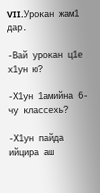VΙΙ.Урокан жам1 дар.

-Вай урокан ц1е х1ун ю?

-Х1ун 1амийна 6-чу классехь?

-Х1ун пайда ийцира аш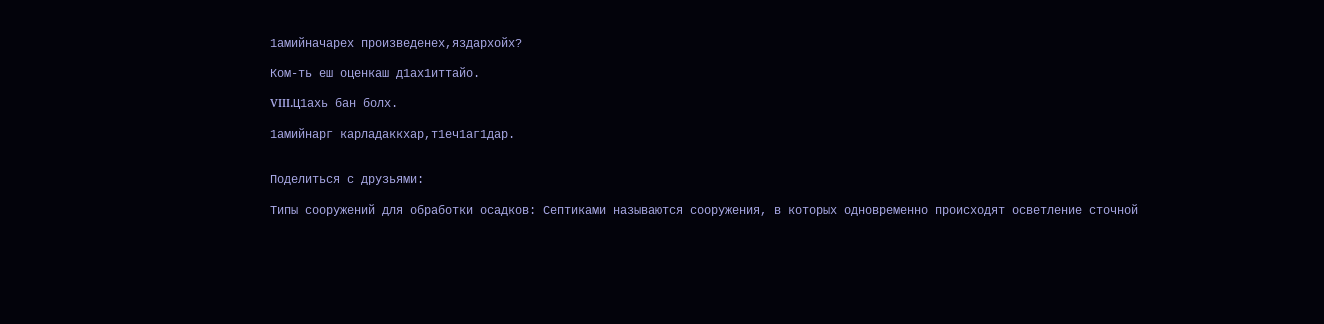1амийначарех произведенех,яздархойх?

Ком-ть еш оценкаш д1ах1иттайо.

VΙΙΙ.Ц1ахь бан болх.

1амийнарг карладаккхар,т1еч1аг1дар.


Поделиться с друзьями:

Типы сооружений для обработки осадков: Септиками называются сооружения, в которых одновременно происходят осветление сточной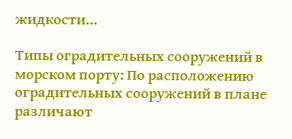жидкости...

Типы оградительных сооружений в морском порту: По расположению оградительных сооружений в плане различают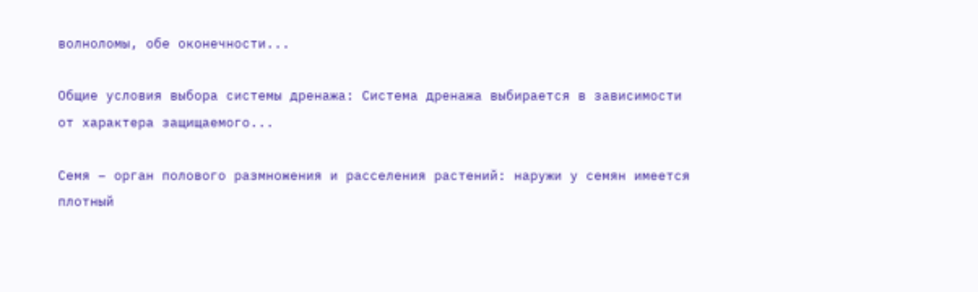волноломы, обе оконечности...

Общие условия выбора системы дренажа: Система дренажа выбирается в зависимости от характера защищаемого...

Семя – орган полового размножения и расселения растений: наружи у семян имеется плотный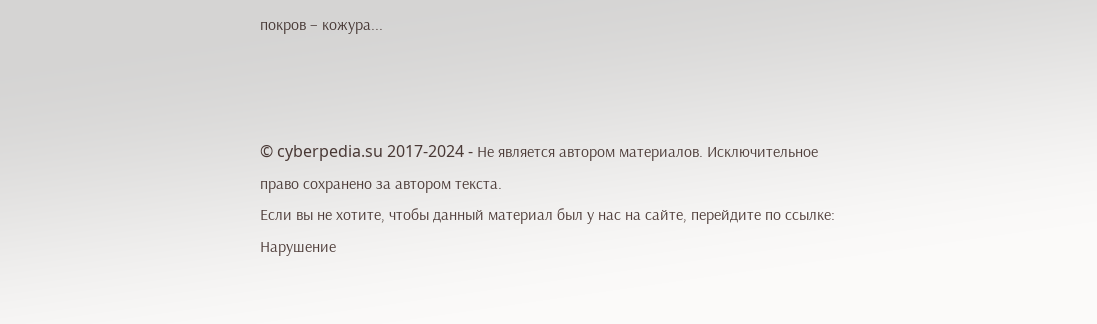покров – кожура...



© cyberpedia.su 2017-2024 - Не является автором материалов. Исключительное право сохранено за автором текста.
Если вы не хотите, чтобы данный материал был у нас на сайте, перейдите по ссылке: Нарушение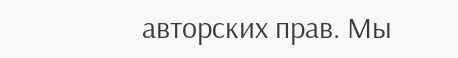авторских прав. Мы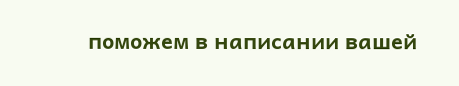поможем в написании вашей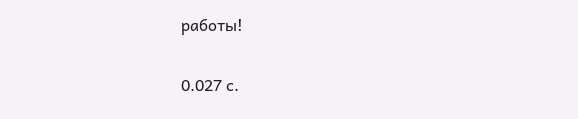работы!

0.027 с.